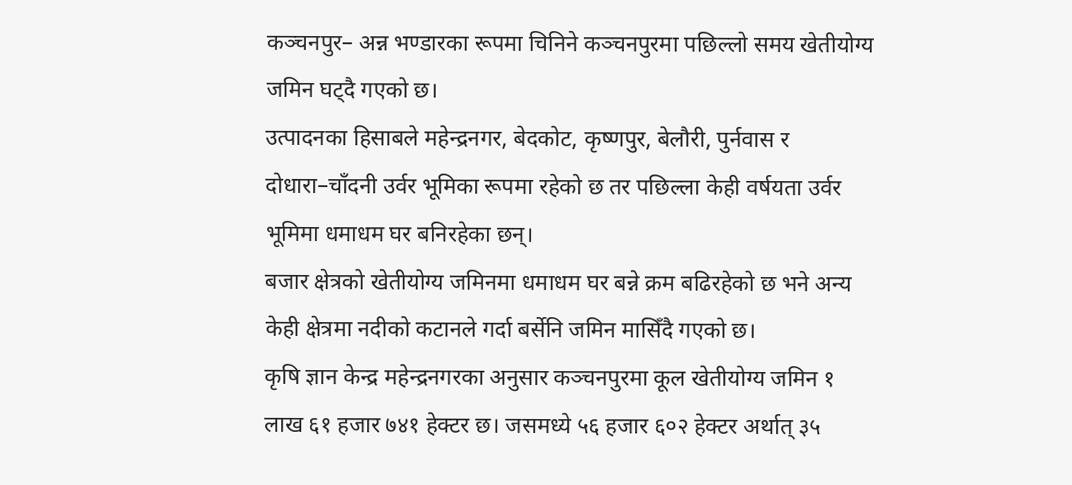कञ्चनपुर– अन्न भण्डारका रूपमा चिनिने कञ्चनपुरमा पछिल्लो समय खेतीयोग्य जमिन घट्दै गएको छ।
उत्पादनका हिसाबले महेन्द्रनगर, बेदकोट, कृष्णपुर, बेलौरी, पुर्नवास र दोधारा–चाँदनी उर्वर भूमिका रूपमा रहेको छ तर पछिल्ला केही वर्षयता उर्वर भूमिमा धमाधम घर बनिरहेका छन्।
बजार क्षेत्रको खेतीयोग्य जमिनमा धमाधम घर बन्ने क्रम बढिरहेको छ भने अन्य केही क्षेत्रमा नदीको कटानले गर्दा बर्सेनि जमिन मासिँदै गएको छ।
कृषि ज्ञान केन्द्र महेन्द्रनगरका अनुसार कञ्चनपुरमा कूल खेतीयोग्य जमिन १ लाख ६१ हजार ७४१ हेक्टर छ। जसमध्ये ५६ हजार ६०२ हेक्टर अर्थात् ३५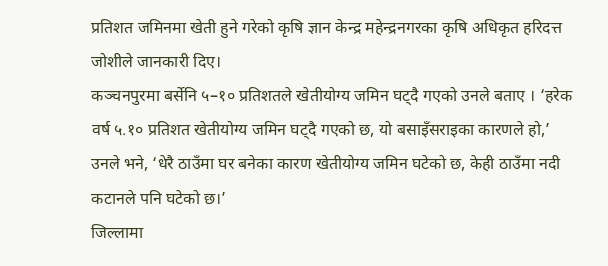प्रतिशत जमिनमा खेती हुने गरेको कृषि ज्ञान केन्द्र महेन्द्रनगरका कृषि अधिकृत हरिदत्त जोशीले जानकारी दिए।
कञ्चनपुरमा बर्सेनि ५–१० प्रतिशतले खेतीयोग्य जमिन घट्दै गएको उनले बताए । ‘हरेक वर्ष ५.१० प्रतिशत खेतीयोग्य जमिन घट्दै गएको छ, यो बसाइँसराइका कारणले हो,’ उनले भने, ‘धेरै ठाउँमा घर बनेका कारण खेतीयोग्य जमिन घटेको छ, केही ठाउँमा नदी कटानले पनि घटेको छ।’
जिल्लामा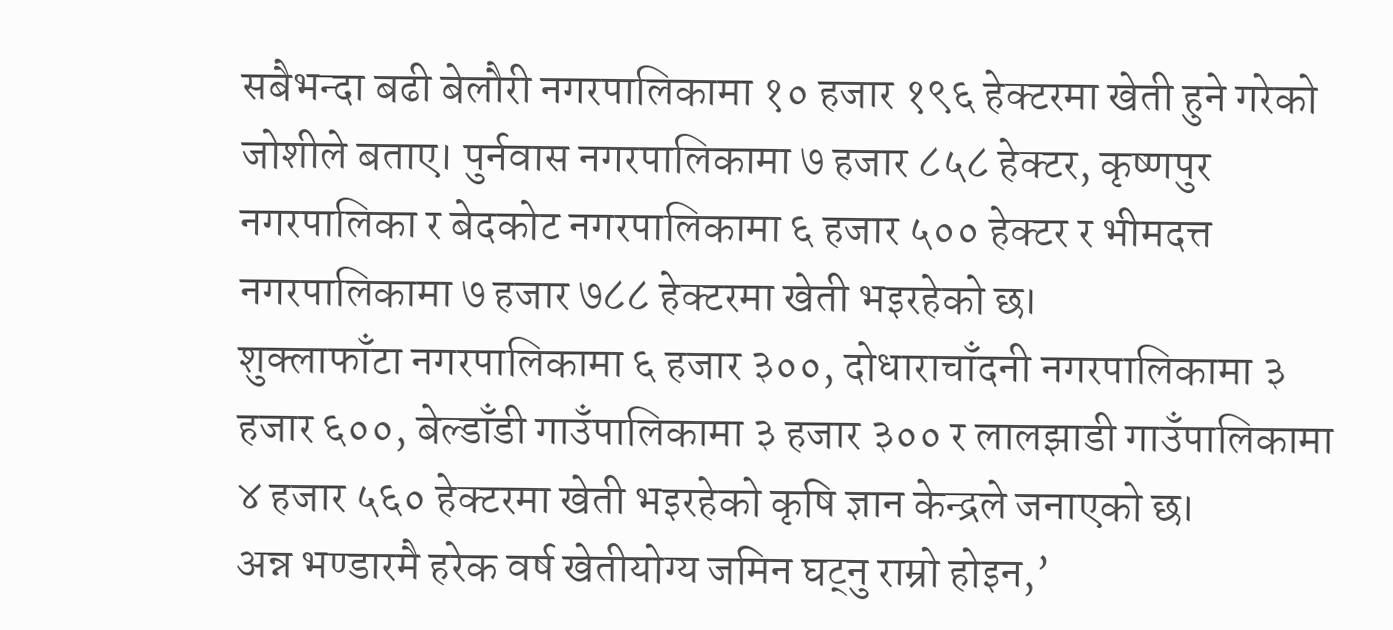सबैभन्दा बढी बेलौरी नगरपालिकामा १० हजार १९६ हेक्टरमा खेती हुने गरेको जोशीले बताए। पुर्नवास नगरपालिकामा ७ हजार ८५८ हेक्टर, कृष्णपुर नगरपालिका र बेदकोट नगरपालिकामा ६ हजार ५०० हेक्टर र भीमदत्त नगरपालिकामा ७ हजार ७८८ हेक्टरमा खेती भइरहेको छ।
शुक्लाफाँटा नगरपालिकामा ६ हजार ३००, दोधाराचाँदनी नगरपालिकामा ३ हजार ६००, बेल्डाँडी गाउँपालिकामा ३ हजार ३०० र लालझाडी गाउँपालिकामा ४ हजार ५६० हेक्टरमा खेती भइरहेको कृषि ज्ञान केन्द्रले जनाएको छ।
अन्न भण्डारमै हरेक वर्ष खेतीयोग्य जमिन घट्नु राम्रो होइन,’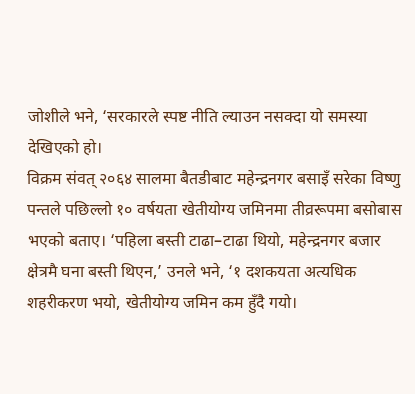जोशीले भने, ‘सरकारले स्पष्ट नीति ल्याउन नसक्दा यो समस्या देखिएको हो।
विक्रम संवत् २०६४ सालमा बैतडीबाट महेन्द्रनगर बसाइँ सरेका विष्णु पन्तले पछिल्लो १० वर्षयता खेतीयोग्य जमिनमा तीव्ररूपमा बसोबास भएको बताए। ‘पहिला बस्ती टाढा–टाढा थियो, महेन्द्रनगर बजार क्षेत्रमै घना बस्ती थिएन,’ उनले भने, ‘१ दशकयता अत्यधिक शहरीकरण भयो, खेतीयोग्य जमिन कम हुँदै गयो।